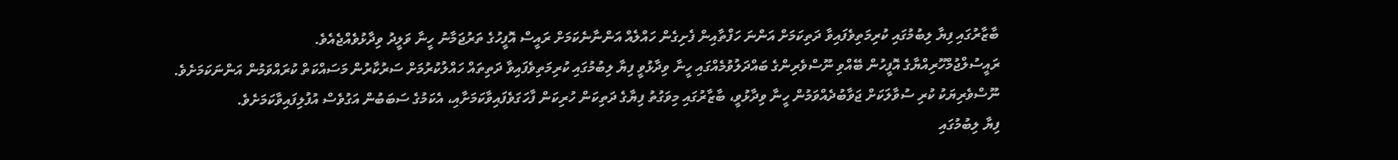ބާޒާރުގައި ފިޔާ ލިބުމުގައި ކުރިމަތިވެފައިވާ ދަތިކަމަށް އަންނަ ހަފްތާއިން ފެށިގެން ހައްލެއް އަންނާނެކަމަށް ރައީސް އޮފީހުގެ ތަރުޖަމާނު ހީނާ ވަލީދު ވިދާޅުވެއްޖެއެވެ.
ރައީސުލްޖުމްހޫރިއްޔާގެ އޮފީހުން ބޭއްވި ނޫސްވެރިންގެ ބައްދަލުވުމެއްގައި ހީނާ ވިދާޅުވީ ފިޔާ ލިބުމުގައި ކުރިމަތިވެފައިވާ ދަތިތައް ހައްލުކުރުމަށް ސަރުކާރުން މަސައްކަތް ކުރައްވަމުން އަންނަކަމަށެވެ.
ނޫސްވެރިޔަކު ކުރި ސުވާލަކަށް ޖަވާބުދެއްވަމުން ހީނާ ވިދާޅުވީ، ބާޒާރުގައި މިވަގުތު ފިޔާގެ ދަތިކަން ހުރިކަން ފާހަގަވެފައިވާކަމަށާއި، އެކަމުގެ ސަބަބުން އަގުވެސް އުފުލިފައިވާކަމަށެވެ.
ފިޔާ ލިބުމުގައި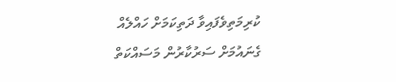ކުރިމަތިވެފައިވާ ދަތިކަމަށް ހައްލެއް ގެނައުމަށް ސަރުކާރުން މަސައްކަތް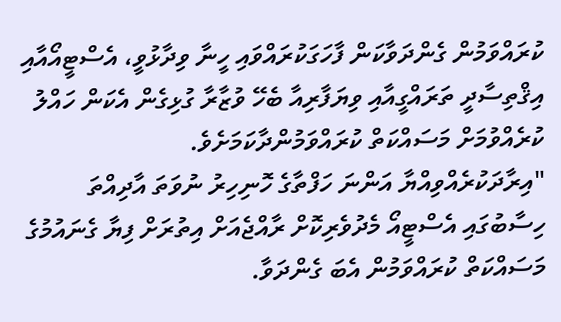ކުރައްވަމުން ގެންދަވާކަން ފާހަގަކުރައްވައި ހީނާ ވިދާޅުވީ، އެސްޓީއޯއާއި އިޤްތިސާދީ ތަރައްގީއާއި ވިޔަފާރިއާ ބެހޭ ވުޒާރާ ގުޅިގެން އެކަން ހައްލު ކުރެއްވުމަށް މަސައްކަތް ކުރައްވަމުންދާކަމަށެވެ.
"އިރާދަކުރެއްވިއްޔާ އަންނަ ހަފްތާގެ ހޮނިހިރު ނުވަތަ އާދިއްތަ ހިސާބުގައި އެސްޓީއޯ މެދުވެރިކޮށް ރާއްޖެއަށް އިތުރަށް ފިޔާ ގެނައުމުގެ މަސައްކަތް ކުރައްވަމުން އެބަ ގެންދަވާ.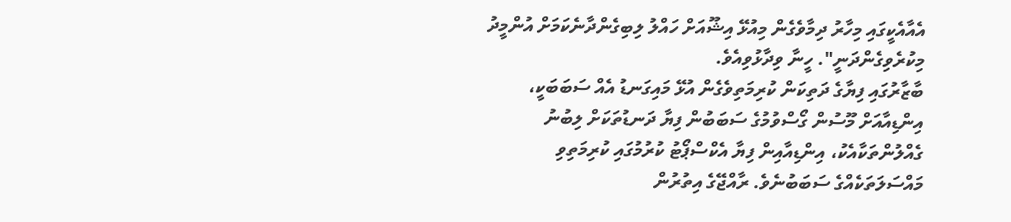އެއާއެކީގައި މިހާރު ދިމާވެގެން މިއުޅޭ އިޝޫއަށް ހައްލު ލިބިގެންދާނެކަމަށް އުންމީދު މިކުރެވިގެންދަނީ". ހީނާ ވިދާޅުވިއެވެ.
ބާޒާރުގައި ފިޔާގެ ދަތިކަން ކުރިމަތިވެގެން އުޅޭ މައިގަނޑު އެއް ސަބަބަކީ، އިންޑިއާއަށް މޫސުން ގޯސްވުމުގެ ސަބަބުން ފިޔާ ދަނޑުތަކަށް ލިބުނު ގެއްލުންތަކާއެކު، އިންޑިއާއިން ފިޔާ އެކްސްޕޯޓު ކުރުމުގައި ކުރިމަތިވި މައްސަލަތަކެއްގެ ސަބަބުނެވެ. ރާއްޖޭގެ އިތުރުން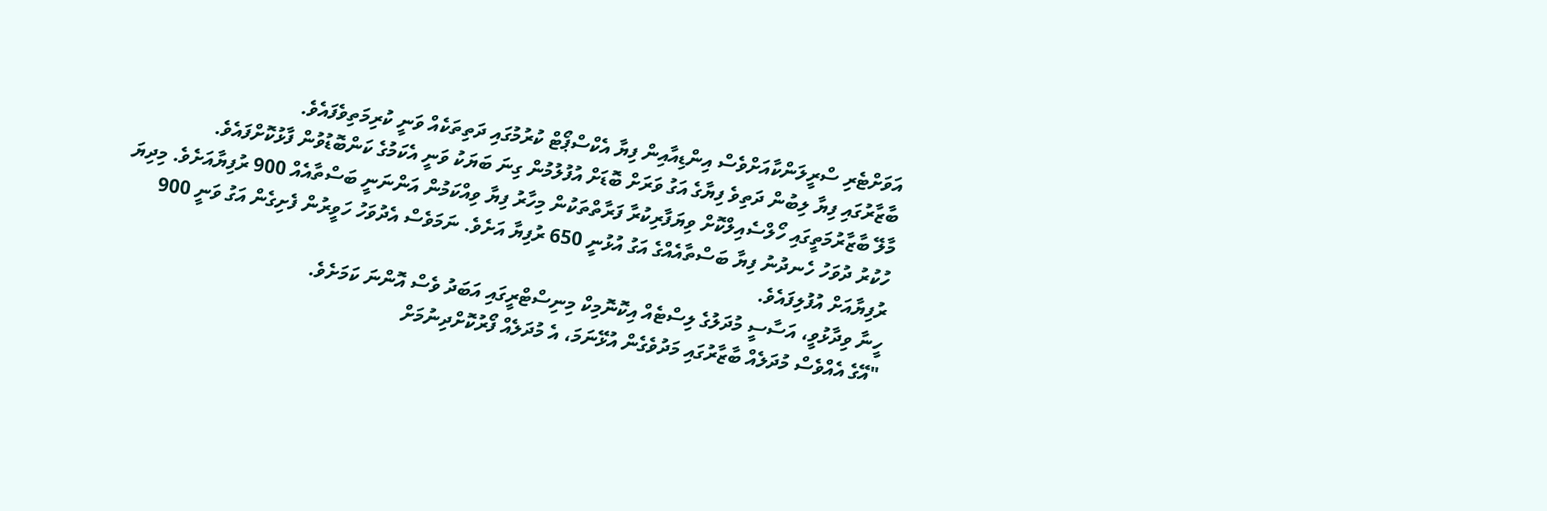އަވަށްޓެރި ސްރީލަންކާއަށްވެސް އިންޑިއާއިން ފިޔާ އެކްސްޕޯޓް ކުރުމުގައި ދަތިތަކެއް ވަނީ ކުރިމަތިވެފައެވެ.
ބާޒާރުގައި ފިޔާ ލިބުން ދަތިވެ ފިޔާގެ އަގު ވަރަށް ބޮޑަށް އުފުލުމުން ގިނަ ބަޔަކު ވަނީ އެކަމުގެ ކަންބޮޑުވުން ފާޅުކޮށްފައެވެ.
މާލޭ ބާޒާރުމަތީގައި ހޯލްސެއިލްކޮށް ވިޔަފާރިކުރާ ފަރާތްތަކުން މިހާރު ފިޔާ ވިއްކަމުން އަންނަނީ ބަސްތާއެއް 900 ރުފިޔާއަށެވެ. މިދިޔަ ހުކުރު ދުވަހު ހެނދުނު ފިޔާ ބަސްތާއެއްގެ އަގު އުޅުނީ 650 ރުފިޔާ އަށެވެ. ނަމަވެސް އެދުވަހު ހަވީރުން ފެށިގެން އަގު ވަނީ 900 ރުފިޔާއަށް އުފުލިފައެވެ.
ހީނާ ވިދާޅުވީ، އަސާސީ މުދަލުގެ ލިސްޓެއް އިކޮނޮމިކް މިނިސްޓްރީގައި އަބަދު ވެސް އޮންނަ ކަމަށެވެ.
"އޭގެ އެއްވެސް މުދަލެއް ބާޒާރުގައި މަދުވެގެން އުޅޭނަމަ، އެ މުދަލެއް ފޯރުކޮށްދިނުމަށް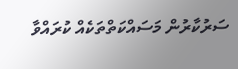ސަރުކާރުން މަސައްކަތްތަކެއް ކުރައްވާ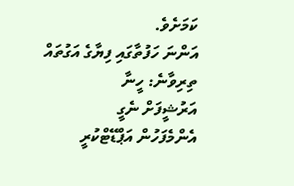ކަމަށެވެ.
އަންނަ ހަފުތާގައި ފިޔާގެ އަގުތައް ތިރިވާނެ: ހީނާ
އަރުޝީފަށް ނެގީ
އެންމެފަހުން އަޕްޑޭޓްކުރީ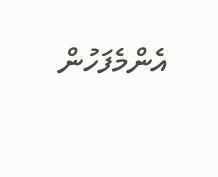އެންމެފަހުން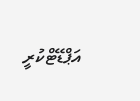އަޕްޑޭޓްކުރީ